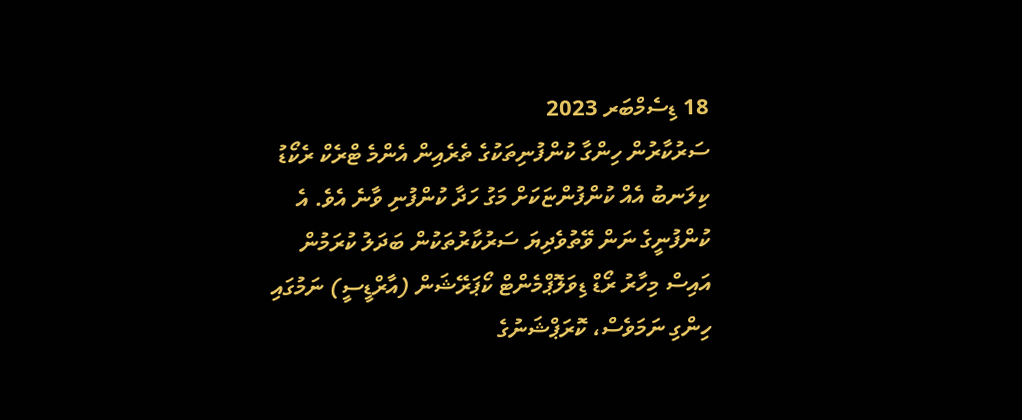18 ޑިސެމްބަރ 2023
ސަރުކާރުން ހިންގާ ކުންފުނިތަކުގެ ތެރެއިން އެންމެ ޓްރެކް ރެކޯޑު ކިލަނބު އެއް ކުންފުންޏަކަށް މަގު ހަދާ ކުންފުނި ވާނެ އެވެ. އެ ކުންފުނީގެ ނަން ވޭތުވެދިޔަ ސަރުކާރުތަކުން ބަދަލު ކުރަމުން އައިސް މިހާރު ރޯޑް ޑިވަލޮޕްމެންޓް ކޯޕަރޭޝަން (އާރްޑީސީ) ނަމުގައި ހިންގި ނަމަވެސް، ކޮރަޕްޝަނުގެ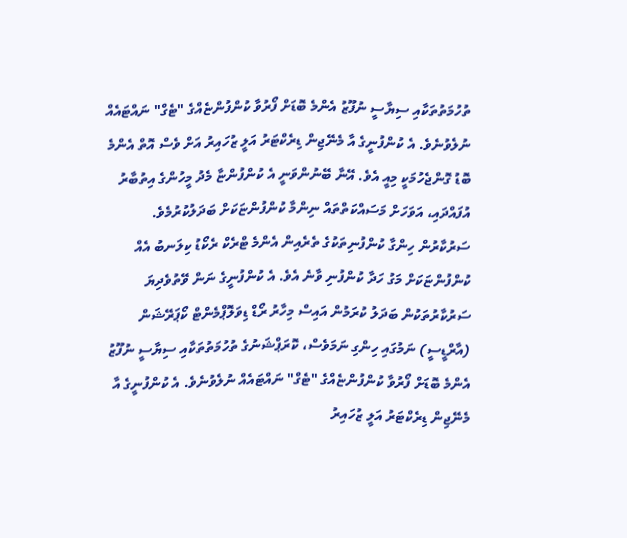ތުހުމަތުތަކާއި ސިޔާސީ ނުފޫޒު އެންމެ ބޮޑަށް ފޯރުވާ ކުންފުންޏެއްގެ "ޓެގް" ނައްޓައެއް ނުލެވުނެވެ. އެ ކުންފުނީގެ އާ މެނޭޖިން ޑިރެކްޓަރު އަލީ ޒުހައިރު އަށް ވެސް އޮތް އެންމެ ބޮޑު ގޮންޖެހުމަކީ މިއީ އެވެ. އޭނާ ބޭނުންވަނީ އެ ކުންފުންޏާ މެދު މީހުންގެ އިތުބާރު އުފައްދައި، އަވަހަށް މަސައްކަތްތައް ނިންމާ ކުންފުންޏަކަށް ބަދަލުކުރުމެވެ.
ސަރުކާރުން ހިންގާ ކުންފުނިތަކުގެ ތެރެއިން އެންމެ ޓްރެކް ރެކޯޑު ކިލަނބު އެއް ކުންފުންޏަކަށް މަގު ހަދާ ކުންފުނި ވާނެ އެވެ. އެ ކުންފުނީގެ ނަން ވޭތުވެދިޔަ ސަރުކާރުތަކުން ބަދަލު ކުރަމުން އައިސް މިހާރު ރޯޑް ޑިވަލޮޕްމެންޓް ކޯޕަރޭޝަން (އާރްޑީސީ) ނަމުގައި ހިންގި ނަމަވެސް، ކޮރަޕްޝަނުގެ ތުހުމަތުތަކާއި ސިޔާސީ ނުފޫޒު އެންމެ ބޮޑަށް ފޯރުވާ ކުންފުންޏެއްގެ "ޓެގް" ނައްޓައެއް ނުލެވުނެވެ. އެ ކުންފުނީގެ އާ މެނޭޖިން ޑިރެކްޓަރު އަލީ ޒުހައިރު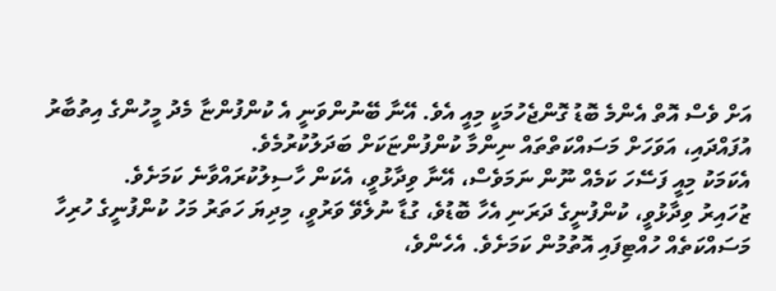އަށް ވެސް އޮތް އެންމެ ބޮޑު ގޮންޖެހުމަކީ މިއީ އެވެ. އޭނާ ބޭނުންވަނީ އެ ކުންފުންޏާ މެދު މީހުންގެ އިތުބާރު އުފައްދައި، އަވަހަށް މަސައްކަތްތައް ނިންމާ ކުންފުންޏަކަށް ބަދަލުކުރުމެވެ.
އެކަމަކު މިއީ ފަސޭހަ ކަމެއް ނޫން ނަމަވެސް، އޭނާ ވިދާޅުވީ، އެކަން ހާސިލުކުރައްވާނެ ކަމަށެވެ.
ޒުހައިރު ވިދާޅުވީ، ކުންފުނީގެ ދަރަނި އެހާ ބޮޑުވެ، ގުޑާ ނުލެވޭ ވަރުވީ، މިދިޔަ ހަތަރު މަހު ކުންފުނީގެ ހުރިހާ މަސައްކަތެއް ހުއްޓިފައި އޮތުމުން ކަމަށެވެ. އެހެންވެ،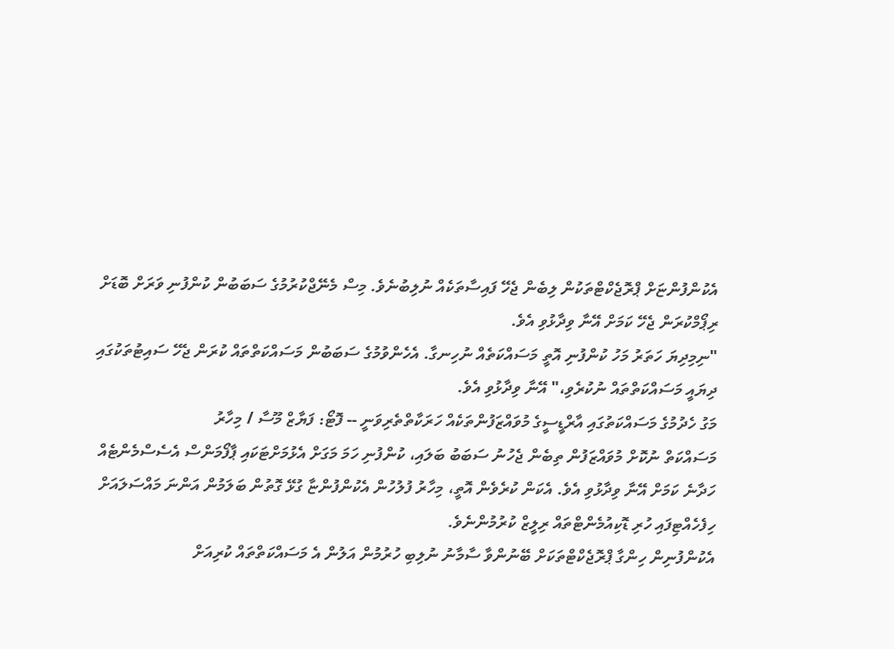އެކުންފުންޏަށް ޕްރޮޖެކްޓްތަކުން ލިބެން ޖެހޭ ފައިސާތަކެއް ނުލިބުނެވެ. މިސް މެނޭޖްކުރުމުގެ ސަބަބުން ކުންފުނި ވަރަށް ބޮޑަށް ރިޕޯމްކުރަން ޖެހޭ ކަމަށް އޭނާ ވިދާޅުވި އެވެ.
"ނިމިދިޔަ ހަތަރު މަހު ކުންފުނި އޮތީ މަސައްކަތެއް ނުހިނގާ. އެހެންވުމުގެ ސަބަބުން މަސައްކަތްތައް ކުރަން ޖެހޭ ސައިޓުތަކުގައި ދިޔައީ މަސައްކަތްތައް ނުކުރެވި،" އޭނާ ވިދާޅުވި އެވެ.
މަގު ހެދުމުގެ މަސައްކަތުގައި އާރްޑީސީގެ މުވައްޒަފުންތަކެއް ހަރަކާތްތެރިވަނީ -- ފޮޓޯ: ފަޔާޒް މޫސާ / މިހާރު
މަސައްކަތް ނުކޮށް މުވައްޒަފުން ތިބެން ޖެހުނު ސަބަބު ބަލައި، ކުންފުނި ހަމަ މަގަށް އެޅުމަށްޓަކައި ޕާފޯމަންސް އެސެސްމެންޓެއް ހަދާނެ ކަމަށް އޭނާ ވިދާޅުވި އެވެ. އެކަން ކުރެވެން އޮތީ، މިހާރު ފުލުހުން އެކުންފުންޏާ ގުޅޭ ގޮތުން ބަލަމުން އަންނަ މައްސަލައަށް ހިފެހެއްޓިފައި ހުރި ޑޮކިއުމެންޓްތައް ރިލީޒް ކުރުމުންނެވެ.
އެކުންފުނިން ހިންގާ ޕްރޮޖެކްޓްތަކަށް ބޭނުންވާ ސާމާނު ނުލިބި ހުރުމުން އަލުން އެ މަސައްކަތްތައް ކުރިއަށް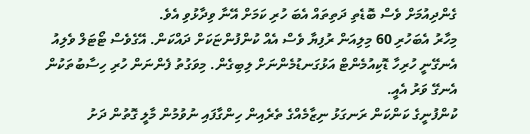ގެންދިއުމަށް ވެސް ބޮޑެތި ދަތިތައް އެބަ ހުރި ކަމަށް އޭނާ ވިދާޅުވި އެވެ.
މިހާރު އެބަހުރި 60 މިލިއަން ރުފިޔާ ވެސް އެއް ކުންފުންޏަކަށް ދައްކަން. އޭގެވެސް ޓޯޓަލް ވެލިއު އެނގޭނީ ހުރިހާ ޑޮކިއުމެންޓް އަޅުގަނޑުމެންނަށް ލިބިގެން. މިވަގުތު ފެންނަން ހުރި ހިސާބުތަކުން އެނގޭ ވަރު އެއީ.
ކުންފުނީގެ ކަންކަން ރަނގަޅު ނިޒާމެއްގެ ތެރެއިން ހިންގާފައި ނުވުމުން މާލީ ގޮތުން ދަށު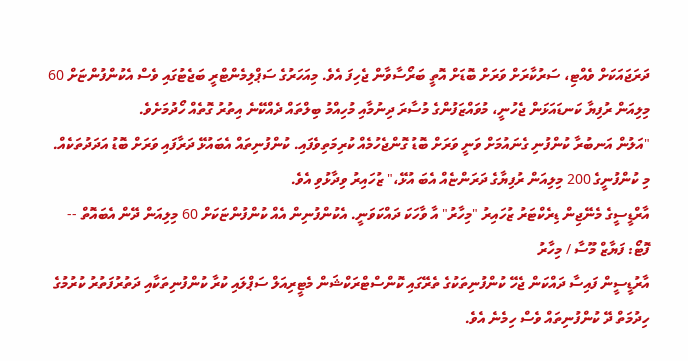ދަރަޖައަކަށް ވެއްޓި، ސަރުކާރަށް ވަރަށް ބޮޑަށް އޮތީ ބަރޯސާވާން ޖެހިފަ އެވެ. މިއަހަރުގެ ސަޕްލިމެންޓްރީ ބަޖެޓުގައި ވެސް އެކުންފުންޏަށް 60 މިލިއަން ރުފިޔާ ކަނޑައަޅަން ޖެހުނީ، މުވައްޒަފުންގެ މުސާރަ ދިނުމާއި މުހިއްމު ބިލްތައް ދެއްކޭނެ އިތުރު ގޮތެއް ހޯދުމަށެވެ.
"އަލުން އަނބުރާ ކުންފުނި ގެނައުމަށް ވަނީ ވަރަށް ބޮޑު ގޮންޖެހުމެއް ކުރިމަތިވެފައި. ކުންފުނިތައް އެބައުޅޭ ދަރާފައި ވަރަށް ބޮޑު އަދަދުތަކެއް. މި ކުންފުނީގެ 200 މިލިއަން ރުފިޔާގެ ދަރަންޏެއް އެބަ އުޅޭ،" ޒުހައިރު ވިދާޅުވި އެވެ.
އާރްޑީސީގެ މެނޭޖިން ޑިރެކްޓަރު ޒުހައިރު "މިހާރު" އާ ވާހަކަ ދައްކަވަނީ. އެކުންފުނިން އެއް ކުންފުންޏަކަށް 60 މިލިއަން ދޭން އެބައޮތް -- ފޮޓޯ: ފަޔާޒް މޫސާ / މިހާރު
އާރުޑީސީން ފައިސާ ދައްކަން ޖެހޭ ކުންފުނިތަކުގެ ތެރޭގައި ކޮންސްޓްރަކްޝަން މެޓީރިއަލް ސަޕްލައި ކުރާ ކުންފުނިތަކާއި ދަތުރުފަތުރު ކުރުމުގެ ހިދުމަތް ދޭ ކުންފުނިތައް ވެސް ހިމެނެ އެވެ.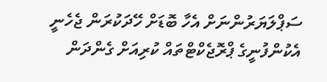ސަޕްލަޔަރުންނަށް އެހާ ބޮޑަށް ހޭދަކުރަން ޖެހެނީ އެކުންފުނީގެ ޕްރޮޖެކްޓްތައް ކުރިއަށް ގެންދަން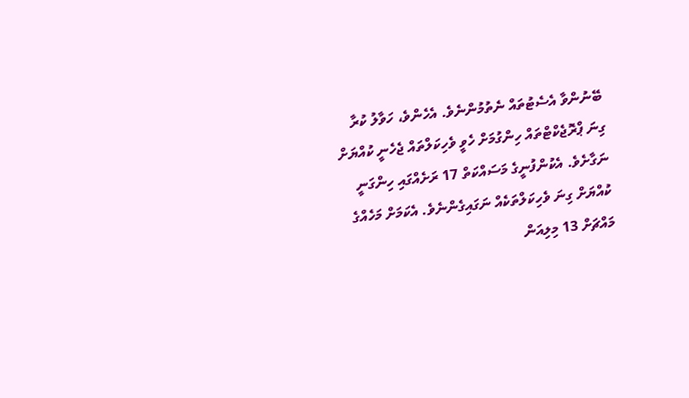ބޭނުންވާ އެސެޓުތައް ނެތުމުންނެވެ. އެހެންވެ، ހަވާލު ކުރާ ގިނަ ޕްރޮޖެކްޓްތައް ހިންގުމަށް ހެވީ ވެހިކަލްތައް ޖެހެނީ ކުއްޔަށް ނަގާށެވެ. އެކުންފުނީގެ މަސައްކަތް 17 ރަށެއްގައި ހިންގަނީ ކުއްޔަށް ގިނަ ވެހިކަލްތަކެއް ނަގައިގެންނެވެ. އެކަމަށް މަހެއްގެ މައްޗަށް 13 މިލިއަން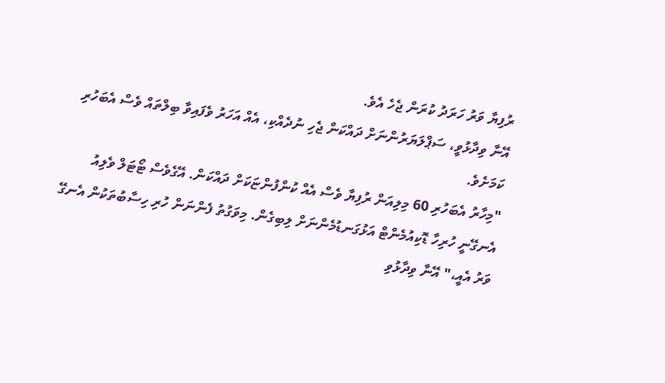ރުފިޔާ ވަރު ހަރަދު ކުރަން ޖެހެ އެވެ.
އޭނާ ވިދާޅުވީ، ސަޕްލަޔަރުންނަށް ދައްކަން ޖެހި ނުދެއްކި، އެއް އަހަރު ވެފައިވާ ބިލްތައް ވެސް އެބަހުރި ކަމަށެވެ.
"މިހާރު އެބަހުރި 60 މިލިއަން ރުފިޔާ ވެސް އެއް ކުންފުންޏަކަށް ދައްކަން. އޭގެވެސް ޓޯޓަލް ވެލިއު އެނގޭނީ ހުރިހާ ޑޮކިއުމެންޓް އަޅުގަނޑުމެންނަށް ލިބިގެން. މިވަގުތު ފެންނަން ހުރި ހިސާބުތަކުން އެނގޭ ވަރު އެއީ،" އޭނާ ވިދާޅުވި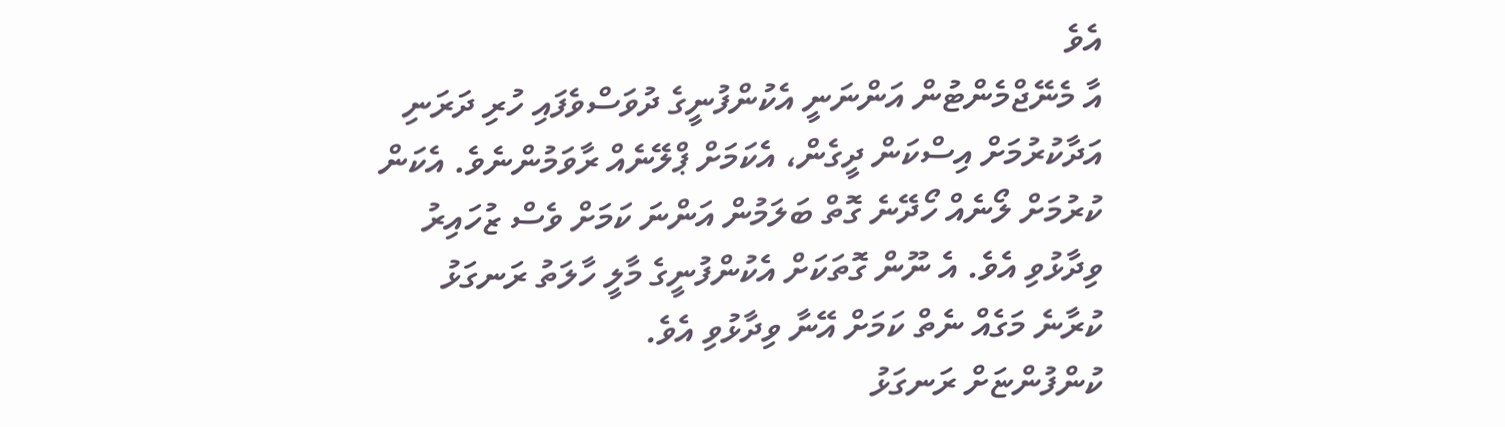އެވެ
އާ މެނޭޖްމެންޓުން އަންނަނީ އެކުންފުނީގެ ދުވަސްވެފައި ހުރި ދަރަނި އަދާކުރުމަށް އިސްކަން ދީގެން، އެކަމަށް ޕްލޭނެއް ރާވަމުންނެވެ. އެކަން ކުރުމަށް ލޯނެއް ހޯދޭނެ ގޮތް ބަލަމުން އަންނަ ކަމަށް ވެސް ޒުހައިރު ވިދާޅުވި އެވެ. އެ ނޫން ގޮތަކަށް އެކުންފުނީގެ މާލީ ހާލަތު ރަނގަޅު ކުރާނެ މަގެއް ނެތް ކަމަށް އޭނާ ވިދާޅުވި އެވެ.
ކުންފުންޏަށް ރަނގަޅު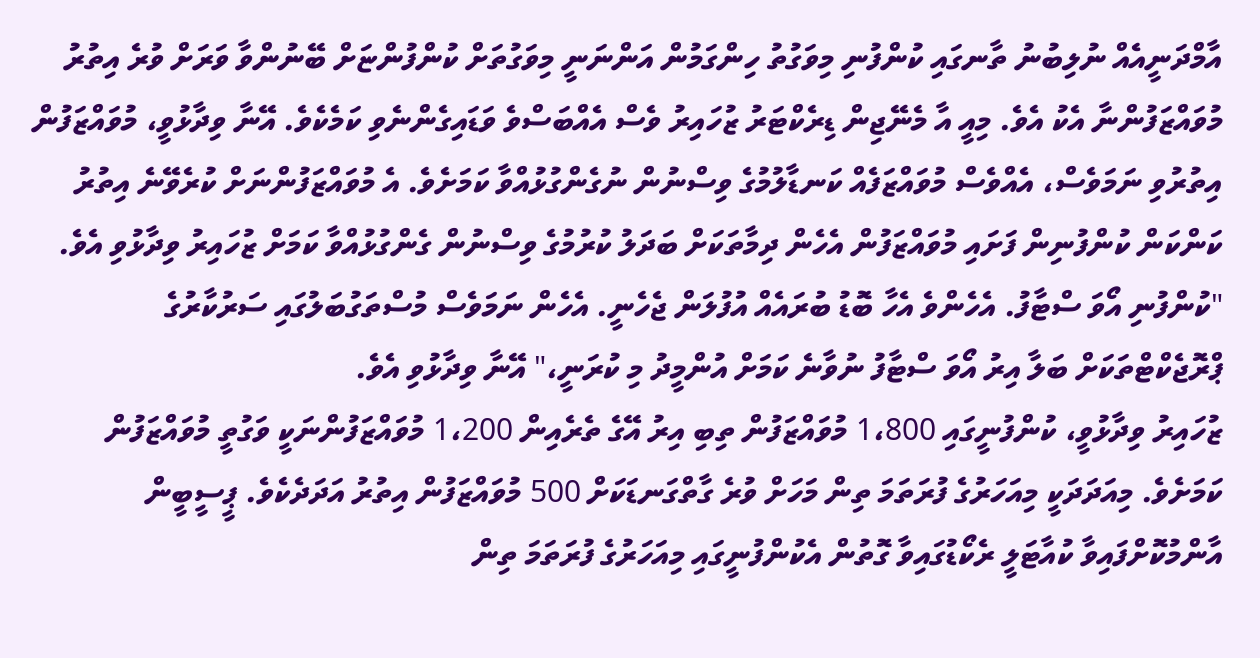އާމްދަނީއެއް ނުލިބުނު ތާނގައި ކުންފުނި މިވަގުތު ހިންގަމުން އަންނަނީ މިވަގުތަށް ކުންފުންޏަށް ބޭނުންވާ ވަރަށް ވުރެ އިތުރު މުވައްޒަފުންނާ އެކު އެވެ. މިއީ އާ މެނޭޖިން ޑިރެކްޓަރު ޒުހައިރު ވެސް އެއްބަސްވެ ވަޑައިގެންނެވި ކަމެކެވެ. އޭނާ ވިދާޅުވީ، މުވައްޒަފުން އިތުރުވި ނަމަވެސް، އެއްވެސް މުވައްޒަފެއް ކަނޑާލުމުގެ ވިސްނުން ނުގެންގުޅުއްވާ ކަމަށެވެ. އެ މުވައްޒަފުންނަށް ކުރެވޭނެ އިތުރު ކަންކަން ކުންފުނިން ފަށައި މުވައްޒަފުން އެހެން ދިމާތަކަށް ބަދަލު ކުރުމުގެ ވިސްނުން ގެންގުޅުއްވާ ކަމަށް ޒުހައިރު ވިދާޅުވި އެވެ.
"ކުންފުނި އޯވަ ސްޓާފު. އެހެންވެ އެހާ ބޮޑު ބުރައެއް އުފުލަން ޖެހެނީ. އެހެން ނަމަވެސް މުސްތަގުބަލުގައި ސަރުކާރުގެ ޕްރޮޖެކްޓްތަކަށް ބަލާ އިރު އޯވަ ސްޓާފު ނުވާނެ ކަމަށް އުންމީދު މި ކުރަނީ،" އޭނާ ވިދާޅުވި އެވެ.
ޒުހައިރު ވިދާޅުވީ، ކުންފުނީގައި 1،800 މުވައްޒަފުން ތިބި އިރު އޭގެ ތެރެއިން 1،200 މުވައްޒަފުންނަކީ ވަގުތީ މުވައްޒަފުން ކަމަށެވެ. މިއަދަދަކީ މިއަހަރުގެ ފުރަތަމަ ތިން މަހަށް ވުރެ ގާތްގަނޑަކަށް 500 މުވައްޒަފުން އިތުރު އަދަދެކެވެ. ޕީސީބީން އާންމުކޮށްފައިވާ ކުއާޓަލީ ރެކޯޑުގައިވާ ގޮތުން އެކުންފުނީގައި މިއަހަރުގެ ފުރަތަމަ ތިން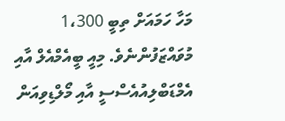މަހާ ހަމައަށް ތިބީ 1،300 މުވައްޒަފުންނެވެ. މިއީ ބީއެމްއެލް އާއި އެމްޑަބްލިއުއެސްސީ އާއި މޯލްޑިވިއަން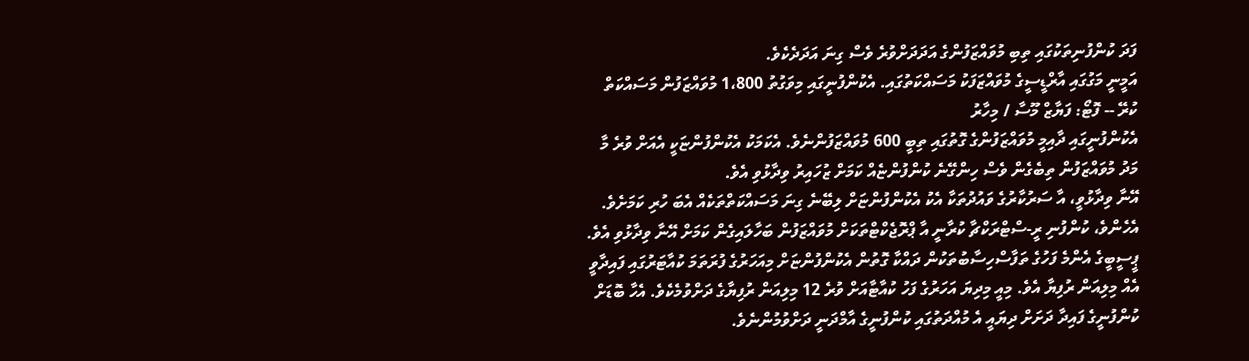ފަދަ ކުންފުނިތަކުގައި ތިބި މުވައްޒަފުންގެ އަދަދަށްވުރެ ވެސް ގިނަ އަދަދެކެވެ.
އަމީނީ މަގުގައި އާރްޑީސީގެ މުވައްޒަފަކު މަސައްކަތުގައި. އެކުންފުނީގައި މިވަގުތު 1،800 މުވައްޒަފުން މަސައްކަތް ކުރޭ -- ފޮޓޯ: ފަޔާޒް މޫސާ / މިހާރު
އެކުންފުނީގައި ދާއިމީ މުވައްޒަފުންގެ ގޮތުގައި ތިބީ 600 މުވައްޒަފުންނެވެ. އެކަމަކު އެކުންފުންޏަކީ އެއަށް ވުރެ މާ މަދު މުވައްޒަފުން ތިބެގެން ވެސް ހިންގޭނެ ކުންފުންޏެއް ކަމަށް ޒުހައިރު ވިދާޅުވި އެވެ.
އޭނާ ވިދާޅުވީ، އާ ސަރުކާރުގެ ވައުދުތަކާ އެކު އެކުންފުންޏަށް ލިބޭނެ ގިނަ މަސައްކަތްތަކެއް އެބަ ހުރި ކަމަށެވެ. އެހެންވެ، ކުންފުނި ރީ-ސްޓްރަކްޗާ ކުރާނީ އާ ޕްރޮޖެކްޓްތަކަށް މުވައްޒަފުން ބަހާލައިގެން ކަމަށް އޭނާ ވިދާޅުވި އެވެ.
ޕީސީބީގެ އެންމެ ފަހުގެ ތަފާސްހިސާބުތަކުން ދައްކާ ގޮތުން އެކުންފުންޏަށް މިއަހަރުގެ ފުރަތަމަ ކުއާޓަރުގައި ފައިދާވީ އެއް މިލިއަން ރުފިޔާ އެވެ. މިއީ މިދިޔަ އަހަރުގެ ފަހު ކުއާޓާއަށް ވުރެ 12 މިލިއަން ރުފިޔާގެ ދަށްވުމެކެވެ. އެހާ ބޮޑަށް ކުންފުނީގެ ފައިދާ ދަށަށް ދިޔައީ އެ މުއްދަތުގައި ކުންފުނީގެ އާމްދަނީ ދަށްވުމުންނެވެ.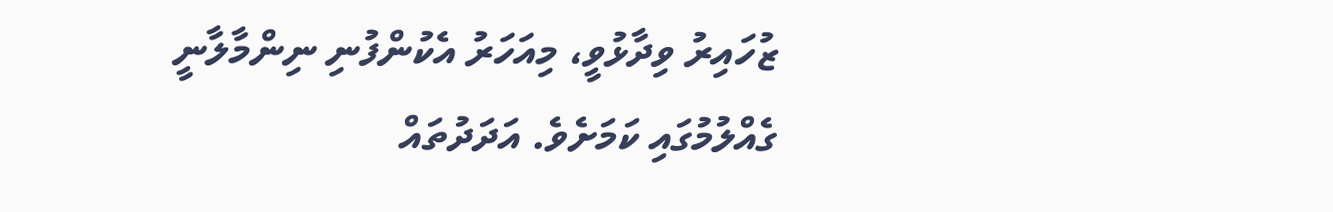ޒުހައިރު ވިދާޅުވީ، މިއަހަރު އެކުންފުނި ނިންމާލާނީ ގެއްލުމުގައި ކަމަށެވެ. އަދަދުތައް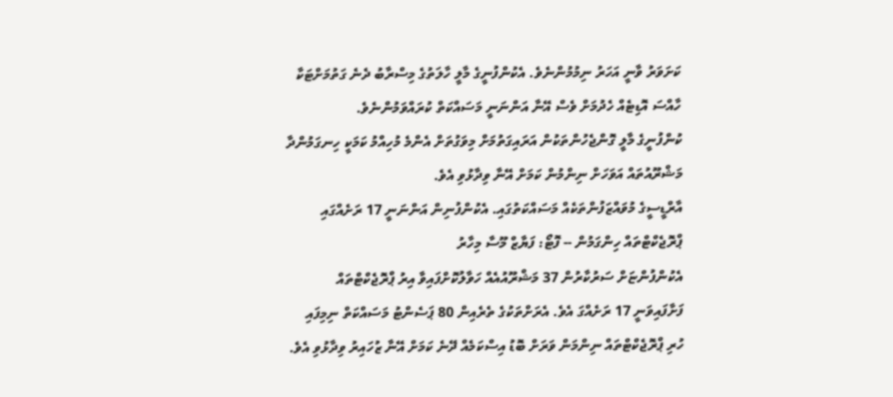ކަށަވަރު ވާނީ އަހަރު ނިމުމުންނެވެ. އެކުންފުނީގެ މާލީ ހާލަތުގެ މިސްރާބު ދެނެ ގަތުމަށްޓަކާ ހާއްސަ އޮޑިޓެއް ހެދުމަށް ވެސް އޭނާ އަންނަނީ މަސައްކަތް ކުރައްވަމުންނެވެ.
ކުންފުނީގެ މާލީ ގޮންޖެހުންތަކުން އަރައިގަތުމަށް މިވަގުތަށް އެންމެ މުހިއްމު ކަމަކީ ހިނގަމުންދާ މަޝްރޫއުތައް އަވަހަށް ނިންމުން ކަމަށް އޭނާ ވިދާޅުވި އެވެ.
އާރްޑީސީގެ މުވައްޒަފުންތަކެއް މަސައްކަތުގައި. އެކުންފުނިން އަންނަނީ 17 ރަށެއްގައި ޕްރޮޖެކްޓްތައް ހިންގަމުން -- ފޮޓޯ: ފަޔާޒް މޫސާ މިހާރު
އެކުންފުންޏަށް ސަރުކާރުން 37 މަޝްރޫއުއެއް ހަވާލުކޮށްފައިވާ އިރު ޕްރޮޖެކްޓްތައް ފަށާފައިވަނީ 17 ރަށެއްގަ އެވެ. އެރަށްތަކުގެ ތެރެއިން 80 ޕަސެންޓު މަސައްކަތް ނިމިފައި ހުރި ޕްރޮޖެކްޓްތައް ނިންމަން ވަރަށް ބޮޑު އިސްކަމެއް ދޭނެ ކަމަށް އޭނާ ޒުހައިރު ވިދާޅުވި އެވެ.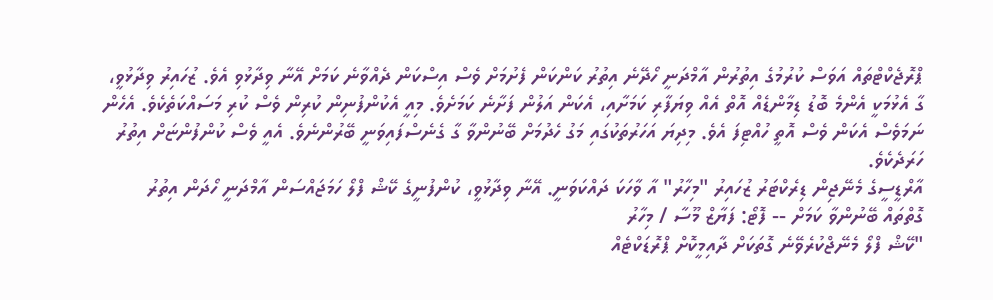ޕްރޮޖެކްޓްތައް އަވަސް ކުރުމުގެ އިތުރުން އާމްދަނީ ހޯދޭނެ އިތުރު ކަންކަން ފެށުމަށް ވެސް އިސްކަން ދެއްވާނެ ކަމަށް އޭނާ ވިދާޅުވި އެވެ. ޒުހައިރު ވިދާޅުވީ، ގާ އެޅުމަކީ އެންމެ ބޮޑު ޑިމާންޑެއް އޮތް އެއް ވިޔަފާރި ކަމަށާއި، އެކަން އަލުން ފަށާނެ ކަމަށެވެ. މިއީ އެކުންފުނިން ކުރިން ވެސް ކުރި މަސައްކަތެކެވެ. އެހެން ނަމަވެސް އެކަން ވެސް އޮތީ ހުއްޓިފަ އެވެ. މިދިޔަ އަހަރުތަކުގައި މަގު ހެދުމަށް ބޭނުންވާ ގާ ގެނެސްފައިވަނީ ބޭރުންނެވެ. އެއީ ވެސް ކުންފުންޏަށް އިތުރު ހަރަދެކެވެ.
އާރްޑީސީގެ މެނޭޖިން ޑިރެކްޓަރު ޒުހައިރު "މިހާރު" އާ ވާހަކަ ދައްކަވަނީ. އޭނާ ވިދާޅުވީ، ކުންފުނީގެ ކޭޝް ފްލޯ ހަމަޖައްސަން އާމްދަނީ ހޯދަން އިތުރު ގޮތްތައް ބޭނުންވާ ކަމަށް -- ފޮޓޯ: ފަޔާޒް މޫސާ / މިހާރު
"ކޭޝް ފްލޯ މެނޭޖްކުރެވޭނެ ގޮތަކަށް ދާއިމީކޮށް ޕްރޮޑަކްޓެއް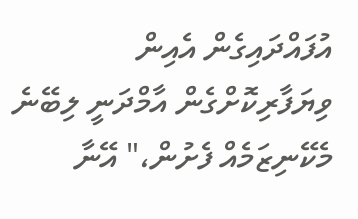އުފައްދައިގެން އެއިން ވިޔަފާރިކޮށްގެން އާމްދަނީ ލިބޭނެ މެކޭނިޒަމެއް ފެށުން،" އޭނާ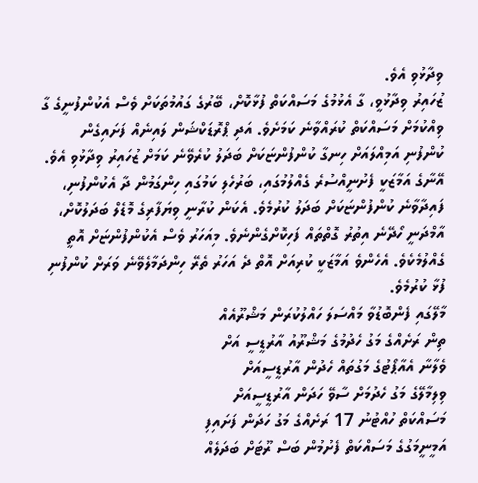ވިދާޅުވި އެވެ.
ޒުހައިރު ވިދާޅުވީ، ގާ އެޅުމުގެ މަސައްކަތް ފުޅާކޮށް، ބޭރުގެ ގައުމުތަކަށް ވެސް އެކުންފުނީގެ ގާ ވިއްކުމަށް މަސައްކަތް ކުރައްވާނެ ކަމަށެވެ. އަދި ޕްރޮޑަކްޝަން ލައިނެއް ފަށައިގެން ކުންފުނި އަމިއްލައަށް ހިނގާ ކުންފުންޏަކަށް ބަދަލު ކުރެވޭނެ ކަމަށް ޒުހައިރު ވިދާޅުވި އެވެ.
އޭނާގެ އަމާޒަކީ ފެށުނީއްސުރެ ގެއްލުމުގައި، ބަރުހެލި ކަމުގައި ހިންގަމުން ދާ އެކުންފުނި، ފައިދާވާނެ ކުންފުންޏަކަށް ބަދަލު ކުރުމެވެ. އެކަން ކުރާނީ ވިޔަފާރިގެ މޮޑެލް ބަދަލުކޮށް، އާމްދަނީ ހޯދޭނެ އިތުރު ގޮތްތައް ފަހިކޮށްގެންނެވެ. މިއަހަރު ވެސް އެކުންފުންޏަށް އޮތީ ގެއްލުމެކެވެ. އެހެންވެ އަމާޒަކީ ކުރިއަށް އޮތް ދެ އަހަރު ތެރޭ ހިންދަމާލެވޭނެ ވަރަށް ކުންފުނި ފުޅާ ކުރުމެވެ.
މާލޭގައި ފެންބޮޑުވާ މައްސަލަ ހައްލުކުރަން މަޝްރޫއެއް
ތިން ރަށެއްގެ މަގު ހެދުމުގެ މަޝްރޫއު އާރުޑީސީ އަށް
ވެލާނާ އެއާޕޯޓުގެ މަގުތައް ހެދުން އާރުޑީސީއަށް
ވިލިމާލޭގެ މަގު ހެދުމަށް ސާވޭ ހަދަން އާރުޑީސީއަށް
މަސައްކަތް ހުއްޓުނު 17 ރަށެއްގެ މަގު ހަދަން ފަށައިފި
އަމީނީމަގުގެ މަސައްކަތް ފެށުމުން ބަސް ރޫޓަށް ބަދަލެއް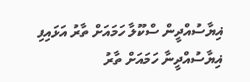ޣިޔާސުއްދީން ސްކޫލާ ހަމައަށް ތާރު އަޅައިފި
ޣިޔާސުއްދީނާ ހަމައަށް ތާރު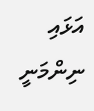އަޅައި ނިންމަނީ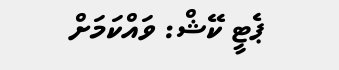ޕެޓީ ކޭޝް: ވައްކަމަށް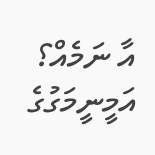އާ ނަމެއް؟
އަމީނީމަގުގެ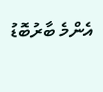އެންމެ ބާރުބޮޑު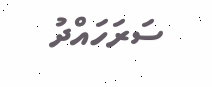ސަރަހައްދު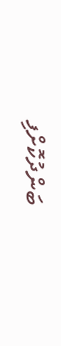ބަންދުކޮށްފި